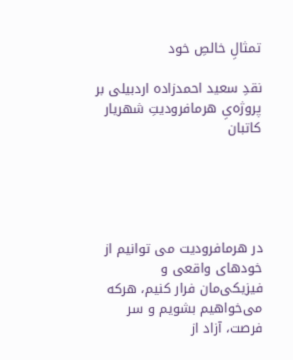تمثالِ خالصِ خود

نقدِ سعید احمدزاده اردبیلی بر پروژه‌یِ هرمافرودیتِ شهریار کاتبان





در هرمافرودیت می توانیم از خودهای واقعی و فیزیکی‌مان فرار کنیم، هرکه می‌خواهیم بشویم و سر فرصت، آزاد از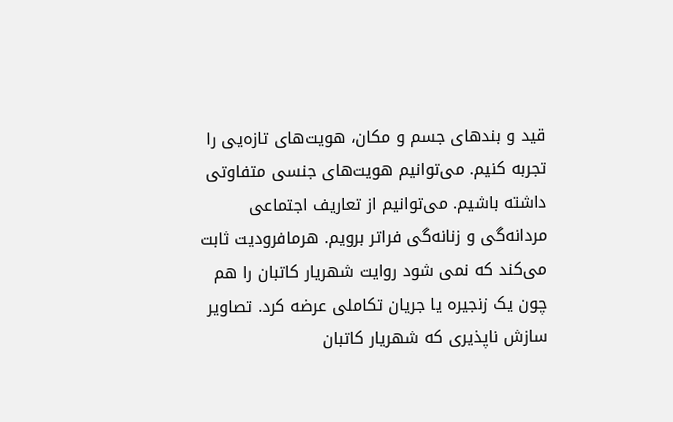قید و بندهای جسم و مکان، هویت‌های تازه‌یی را تجربه کنیم. می‌توانیم هویت‌های جنسی متفاوتی داشته باشیم. می‌توانیم از تعاریف اجتماعی مردانه‌گی و زنانه‌گی فراتر برویم. هرمافرودیت ثابت می‌کند که نمی شود روایت شهریار کاتبان را هم چون یک زنجیره یا جریان تکاملی عرضه کرد. تصاویر سازش ناپذیری که شهریار کاتبان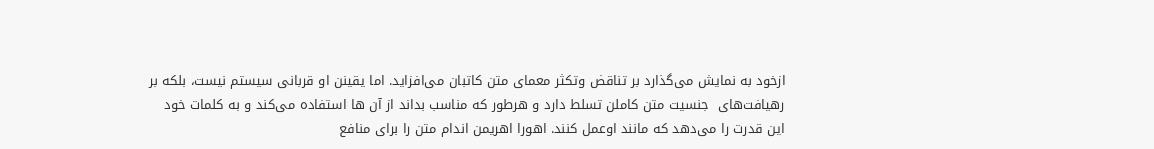ازخود به نمایش می‌گذارد بر تناقض وتکثر معمای متن کاتبان می‌افزاید. اما یقینن او قربانی سیستم نیست، بلکه بر رهیافت‌های  جنسیت متن کاملن تسلط دارد و هرطور که مناسب بداند از آن ها استفاده می‌کند و به کلمات خود این قدرت را می‌دهد که مانند اوعمل کنند. اهورا اهریمن اندام متن را برای منافع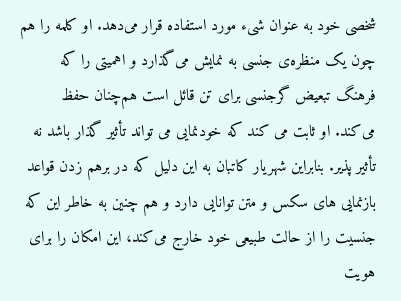شخصی خود به عنوان شیء مورد استفاده قرار می‌دهد. او کلمه را هم چون یک منظره‌ی جنسی به نمایش می‌گذارد و اهمیتی را که فرهنگ تبعیض گرجنسی برای تن قائل است هم‌چنان حفظ می‌کند. او ثابت می کند که خودنمایی می تواند تأثیر گذار باشد نه تأثیر پذیر. بنابراین شهریار کاتبان به این دلیل که در برهم زدن قواعد بازنمایی های سکس و متن توانایی دارد و هم چنین به خاطر این که جنسیت را از حالت طبیعی خود خارج می‌کند، این امکان را برای هویت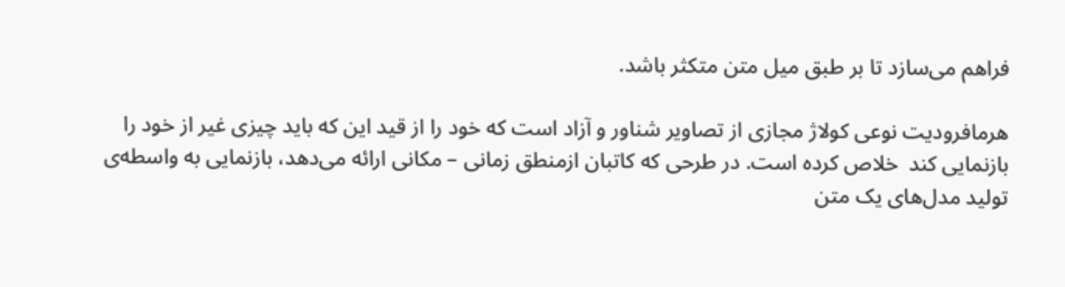فراهم می‌سازد تا بر طبق میل متن متکثر باشد.

هرمافرودیت نوعی کولاژ مجازی از تصاویر شناور و آزاد است که خود را از قید این که باید چیزی غیر از خود را بازنمایی کند  خلاص کرده است. در طرحی که کاتبان ازمنطق زمانی – مکانی ارائه می‌دهد، بازنمایی به واسطه‌ی تولید مدل‌های یک متن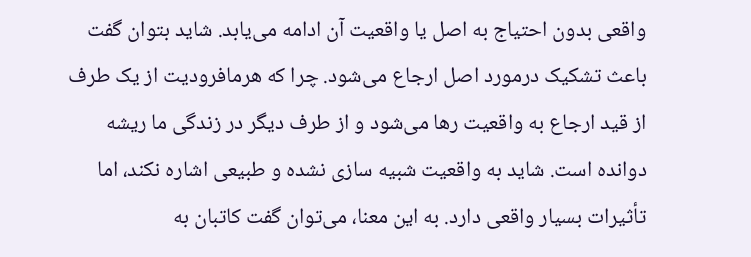واقعی بدون احتیاج به اصل یا واقعیت آن ادامه می‌یابد. شاید بتوان گفت باعث تشکیک درمورد اصل ارجاع می‌شود. چرا که هرمافرودیت از یک طرف از قید ارجاع به واقعیت رها می‌شود و از طرف دیگر در زندگی ما ریشه دوانده است. شاید به واقعیت شبیه سازی نشده و طبیعی اشاره نکند، اما تأثیرات بسیار واقعی دارد. به این معنا، می‌توان گفت کاتبان به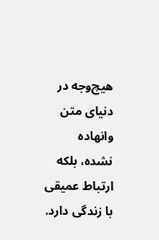هیچ‌وجه در دنیای متن وانهاده نشده، بلکه ارتباط عمیقی با زندگی دارد.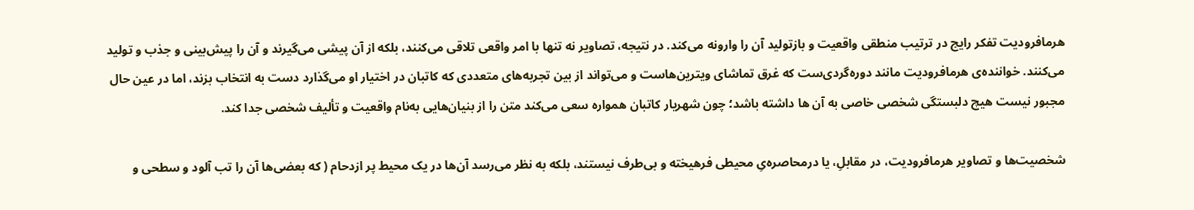هرمافرودیت تفکر رایج در ترتیب منطقی واقعیت و بازتولید آن را وارونه می‌کند. در نتیجه، تصاویر نه تنها با امر واقعی تلاقی می‌کنند، بلکه از آن پیشی می‌گیرند و آن را پیش‌بینی و جذب و تولید می‌کنند. خواننده‌ی هرمافرودیت مانند دوره‌گردی‌ست که غرق تماشای ویترین‌هاست و می‌تواند از بین تجربه‌های متعددی که کاتبان در اختیار او می‌گذارد دست به انتخاب بزند، اما در عین حال مجبور نیست هیچ دلبستگی شخصی خاصی به آن ها داشته باشد؛ چون شهریار کاتبان همواره سعی می‌کند متن را از بنیان‌هایی به‌نام واقعیت و تألیف شخصی جدا کند.

شخصیت‌ها و تصاویر هرمافرودیت، در مقابلِ، یا درمحاصره‌یِ محیطی فرهیخته و بی‌طرف نیستند، بلکه به نظر می‌رسد آن‌ها در یک محیط پر ازدحام ( که بعضی‌ها آن را تب آلود و سطحی و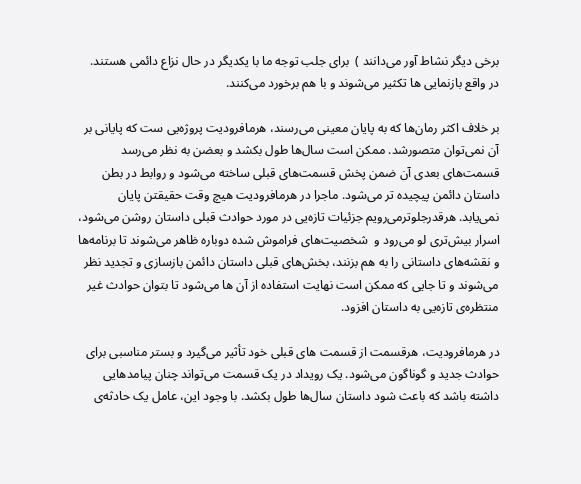برخی دیگر نشاط آور می‌دانند )  برای جلب توجه ما با یکدیگر در حال نزاع دائمی هستند. در واقع بازنمایی ها تکثیر می‌شوند و با هم برخورد می‌کنند.

بر خلاف اکثر رمان‌ها که به پایان معینی می‌رسند، هرمافرودیت پروژه‌یی ست که پایانی بر آن نمی‌توان متصورشد. ممکن است سال‌ها طول بکشد و بعضن به نظر می‌رسد قسمت‌های بعدی آن ضمن پخش قسمت‌های قبلی ساخته می‌شود و روابط در بطن داستان دائمن پیچیده تر می‌شود. ماجرا در هرمافرودیت هیچ وقت حقیقتن پایان نمی‌یابد. هرقدرجلوترمی‌رویم جزئیات تازه‌یی در مورد حوادث قبلی داستان روشن می‌شود، اسرار بیش‌تری لو می‌رود و  شخصیت‌های فراموش شده دوباره ظاهر می‌شوند تا برنامه‌ها و نقشه‌های داستانی را به هم بزنند، بخش‌های قبلی داستان دائمن بازسازی و تجدید نظر می‌شوند و تا جایی که ممکن است نهایت استفاده از آن ها می‌شود تا بتوان حوادث غیر منتظره‌ی تازه‌یی به داستان افزود.

در هرمافرودیت، هرقسمت از قسمت های قبلی خود تأثیر می‌گیرد و بستر مناسبی برای حوادث جدید و گوناگون می‌شود. یک رویداد در یک قسمت می‌تواند چنان پیامدهایی داشته باشد که باعث شود داستان سال‌ها طول بکشد. با وجود این، عامل یک حادثه‌ی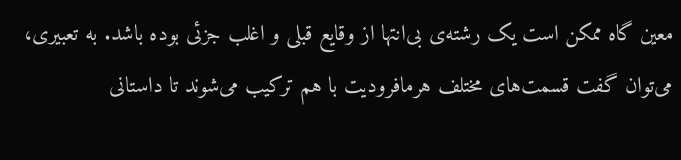معین گاه ممکن است یک رشته‌ی بی‌انتها از وقایع قبلی و اغلب جزئی بوده باشد. به تعبیری، می‌توان گفت قسمت‌های مختلف هرمافرودیت با هم ترکیب می‌شوند تا داستانی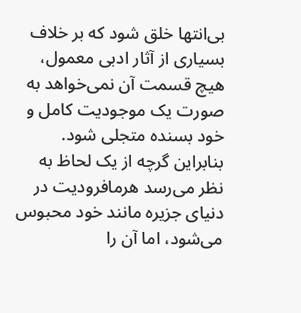بی‌انتها خلق شود که بر خلاف بسیاری از آثار ادبی معمول، هیچ قسمت آن نمی‌خواهد به صورت یک موجودیت کامل و خود بسنده متجلی شود. بنابراین گرچه از یک لحاظ به نظر می‌رسد هرمافرودیت در دنیای جزیره مانند خود محبوس می‌شود، اما آن را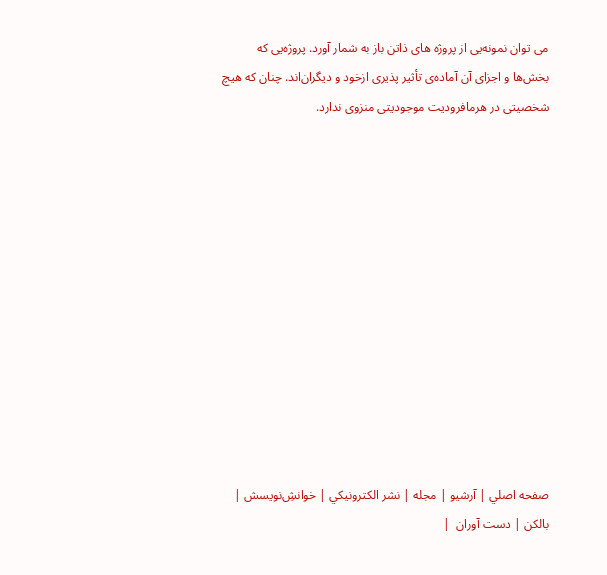می توان نمونه‌یی از پروژه های ذاتن باز به شمار آورد. پروژه‌یی که بخش‌ها و اجزای آن آماده‌ی تأثیر پذیری ازخود و دیگران‌اند. چنان که هیچ شخصیتی در هرمافرودیت موجودیتی منزوی ندارد.












صفحه اصلي | آرشيو | مجله | نشر الكترونيكي | خوانش‌ِنويسش | بالكن | دست آوران  |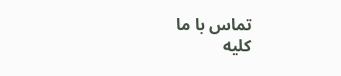تماس با ما
كليه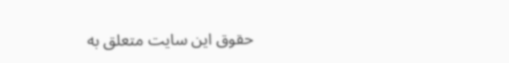حقوق اين سايت متعلق به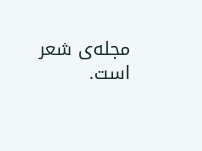مجله‌ی شعر است.